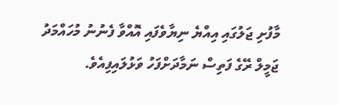މާފުށި ޖަލުގައި އިއްޔެ ނިޔާވެފައި އޮއްވާ ފެނުނު މުހައްމަދު ޖަމީލް ރޭގެ ފަތިސް ނަމާދަށްފަހު ވަޅުލައިފިއެވެ.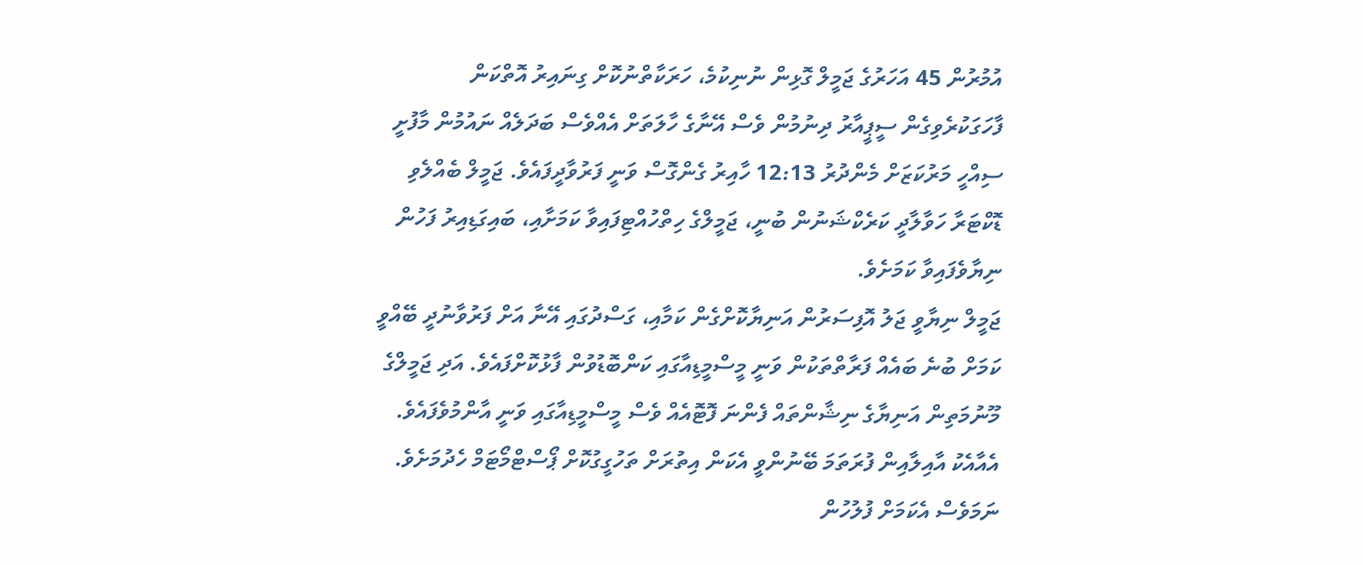އުމުރުން 45 އަހަރުގެ ޖަމީލް ގޮޅިން ނުނިކުމެ، ހަރަކާތްނުކޮށް ގިނައިރު އޮތްކަން ފާހަގަކުރެވިގެން ސީޕީއާރު ދިނުމުން ވެސް އޭނާގެ ހާލަތަށް އެއްވެސް ބަދަލެއް ނައުމުން މާފުށީ ސިއްހީ މަރުކަޒަށް މެންދުރު 12:13 ހާއިރު ގެންގޮސް ވަނީ ފަރުވާދީފައެވެ. ޖަމީލް ބެއްލެވި ޑޮކްޓަރާ ހަވާލާދީ ކަރެކްޝަނުން ބުނީ، ޖަމީލްގެ ހިތްހުއްޓިފައިވާ ކަމަށާއި، ބައިގަޑިއިރު ފަހުން ނިޔާވެފައިވާ ކަމަށެވެ.
ޖަމީލް ނިޔާވީ ޖަލު އޮފިސަރުން އަނިޔާކޮށްގެން ކަމާއި، ގަސްދުގައި އޭނާ އަށް ފަރުވާނުދީ ބޭއްވީ ކަމަށް ބުނެ ބައެއް ފަރާތްތަކުން ވަނީ މީސްމީޑިއާގައި ކަންބޮޑުވުން ފާޅުކޮށްފައެވެ. އަދި ޖަމީލްގެ މޫނުމަތިން އަނިޔާގެ ނިޝާންތައް ފެންނަ ފޮޓޮއެއް ވެސް މީސްމީޑިއާގައި ވަނީ އާންމުވެފައެވެ.
އެއާއެކު އާއިލާއިން ފުރަތަމަ ބޭނުންވީ އެކަން އިތުރަށް ތަހުގީގުކޮށް ޕޯސްޓްމޯޓަމް ހެދުމަށެވެ. ނަމަވެސް އެކަމަށް ފުލުހުން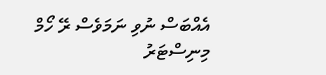އެއްބަސް ނުވި ނަމަވެސް ރޭ ހޯމް މިނިސްޓަރު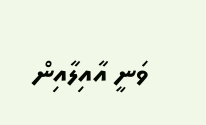ވަނީ އާއިލާއިން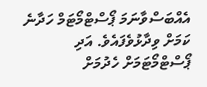އެއްބަސްވާނަމަ ޕޯސްޓްމޯޓަމް ހަދާނެ ކަމަށް ވިދާޅުވެފައެވެ. އަދި ޕޯސްޓްމޯޓަމަށް ހެދުމަށް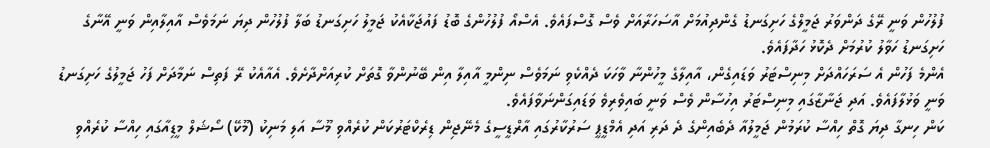ފުލުހުން ވަނީ ރޭގެ ދަންވަރު ޖަމީލްގެ ހަށިގަނޑު ގެންދިއުމަށް އާސަހަރާއަށް ވެސް ގޮސްފައެވެ. އެސްއޯ ފުލުހުންގެ ބޮޑު ފައުޖަކާއެކު ޖަމީލު ހަށިގަނޑު ބަލާ ފުލުހުން ދިޔަ ނަމަވެސް އާއިލާއިން ވަނީ އޭނާގެ ހަށިގަނޑު ހަވާލު ކުރުމަށް ދެކޮޅު ހަދާފައެވެ.
އެންމެ ފަހުން އެ ސަރަހައްދަށް މިނިސްޓަރު ވަޑައިގެން، އާއިލާގެ މީހުންނާ ވާހަކަ ދެއްކެވި ނަމަވެސް ނިންމީ އާއިލާ އިން ބޭނުންވާ ގޮތަށް ކުރިއަށްދާށެވެ. އެއާއެކު ރޭ ފަތިސް ނަމާދަށް ފަހު ޖަމީލުގެ ހަށިގަނޑު ވަނީ ވަޅުލާފައެވެ. އަދި ޖަނާޒާގައި މިނިސްޓަރު އިހުސާން ވެސް ވަނީ ބައިވެރިވެ ވަޑައިގަންނަވާފައެވެ.
ކަން ހިނގާ ދިޔަ ގޮތް ހިއްސާ ކުރަމުން ޖަމީލުއާ ދެބެއިންގެ ދެ ދަރި އަދި އެމްޑީޕީ ސަރުކާރުގައި އާރްޑީސީގެ މެނޭޖިން ޑިރެކްޓަރުކަން ކުރެއްވި މޫސާ އަލި މަނިކު (މޫކޭ) ސޯޝަލް މީޑިއާގައި ހިއްސާ ކުރެއްވި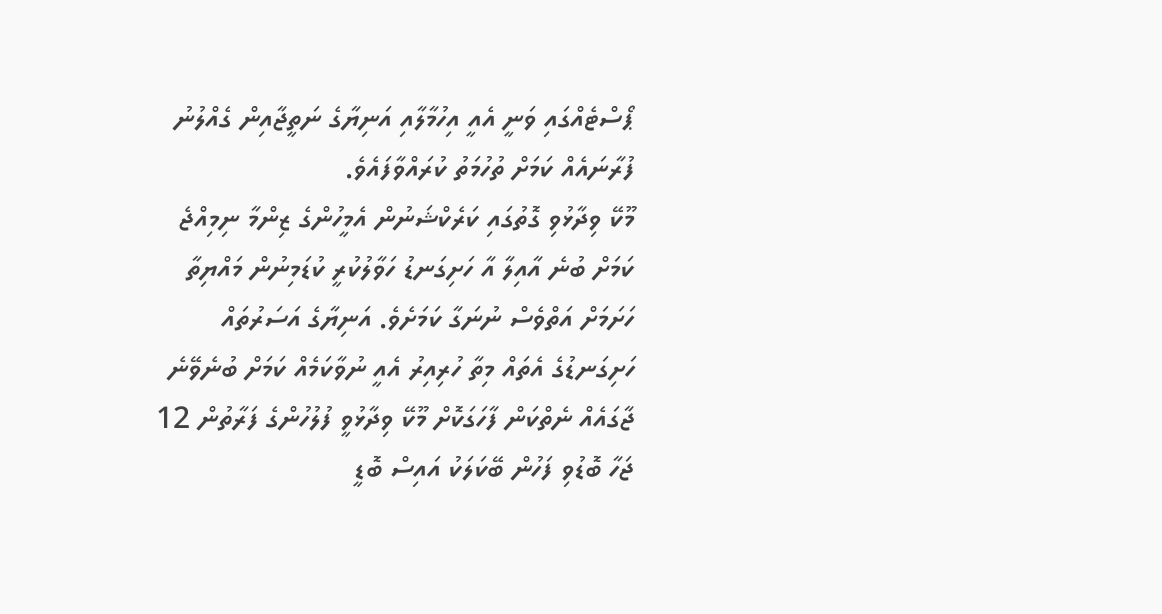ޕޯސްޓެއްގައި ވަނީ އެއީ އިހުމާލާއި އަނިޔާގެ ނަތީޖާއިން ގެއްލުނު ފުރާނައެއް ކަމަށް ތުހުމަތު ކުރައްވާފައެވެ.
މޫކޭ ވިދާޅުވި ގޮތުގައި ކަރެކްޝަނުން އެމީހުންގެ ޒިންމާ ނިމިއްޖެ ކަމަށް ބުނެ އާއިލާ އާ ހަށިގަނޑު ހަވާލުކުރީ ކުޑަމިނުން މައްޔިތާ ހަށަމަށް އަތްވެސް ނުނަގާ ކަމަށެވެ. އަނިޔާގެ އަސަރުތައް ހަށިގަނޑުގެ އެތައް މިތާ ހުރިއިރު އެއީ ނުވާކަމެއް ކަމަށް ބުނެވޭނެ ޖާގައެއް ނެތްކަން ފާހަގަކޮށް މޫކޭ ވިދާޅުވީ ފުލުހުންގެ ފަރާތުން 12 ޖަހާ ބޮޑުވި ފަހުން ބޭކަލަކު އައިސް ބޮޑީ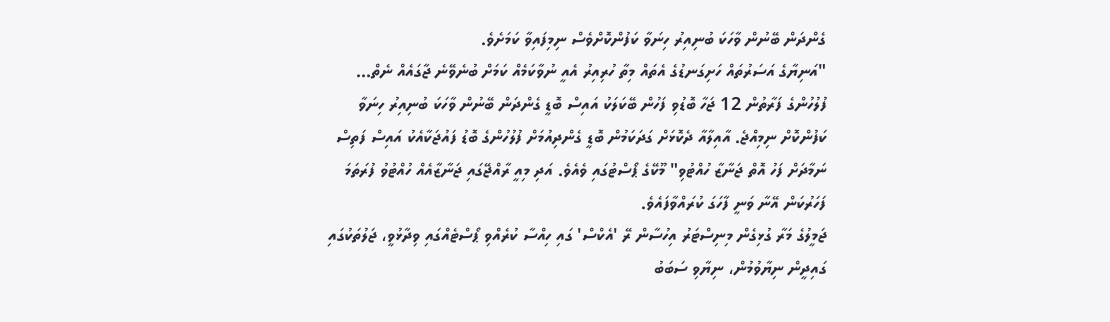ގެންދަން ބޭނުން ވާހަކަ ބުނިއިރު ހިނަވާ ކަފުންކޮށްވެސް ނިމިފައިވާ ކަމަށެވެ.
"އަނިޔާގެ އަސަރުތައް ހަށިގަނޑުގެ އެތައް މިތާ ހުރިއިރު އެއީ ނުވާކަމެއް ކަމަށް ބުނެވޭނެ ޖާގައެއް ނެތް... ފުލުހުންގެ ފަރާތުން 12 ޖަހާ ބޮޑުވި ފަހުން ބޭކަލަކު އައިސް ބޮޑީ ގެންދަން ބޭނުން ވާހަކަ ބުނިއިރު ހިނަވާ ކަފުންކޮށް ނިމިއްޖެ. އާއިލާއާ ދެކޮޅަށް ގަދަކަމުން ބޮޑީ ގެންދިއުމަށް ފުލުހުންގެ ބޮޑު ފައުޖަކާއެކު އައިސް ފަތިސް ނަމާދަށް ފަހު އޮތް ޖަނާޒާ ހުއްޓުވި" މޫކޭގެ ޕޯސްޓުގައި ވެއެވެ. އަދި މިއީ ރާއްޖޭގައި ޖަނާޒާއެއް ހުއްޓުވު ފުރަތަމަ ފަހަރުކަން އޭނާ ވަނީ ފާހަގަ ކުރައްވާފައެވެ.
ޖަމީލުގެ މަރާ ގުޅިގެން މިނިސްޓަރު އިހުސާން ރޭ 'އެކްސް' ގައި ހިއްސާ ކުރެއްވި ޕޯސްޓެއްގައި ވިދާޅުވީ، ޖަލުތަކުގައި ގައިދީން ނިޔާވުމުން، ނިޔާވި ސަބަބު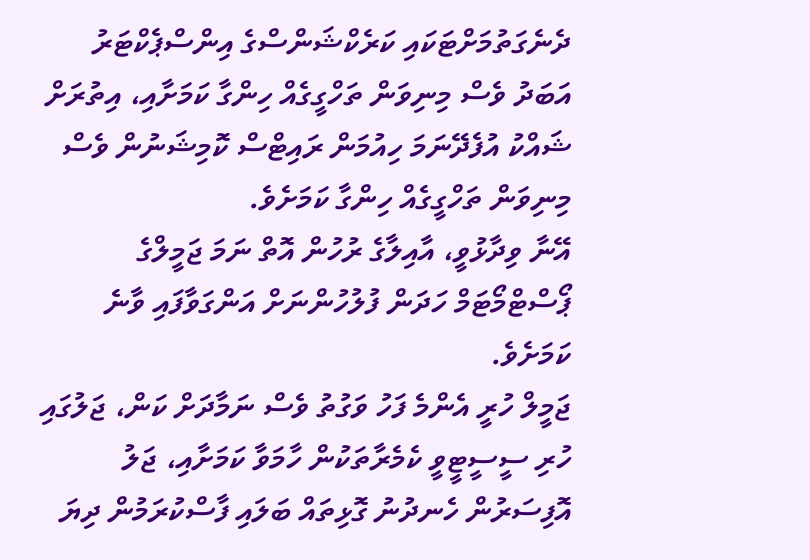ދެނެގަތުމަށްޓަކައި ކަރެކްޝަންސްގެ އިންސްޕެކްޓަރު އަބަދު ވެސް މިނިވަން ތަހްގީގެއް ހިންގާ ކަމަށާއި، އިތުރަށް ޝައްކު އުފެދޭނަމަ ހިއުމަން ރައިޓްސް ކޮމިޝަނުން ވެސް މިނިވަން ތަހްގީގެއް ހިންގާ ކަމަށެވެ.
އޭނާ ވިދާޅުވީ، އާއިލާގެ ރުހުން އޮތް ނަމަ ޖަމީލްގެ ޕޯސްޓްމޯޓަމް ހަދަން ފުލުހުންނަށް އަންގަވާފައި ވާނެ ކަމަށެވެ.
ޖަމީލް ހުރީ އެންމެ ފަހު ވަގުތު ވެސް ނަމާދަށް ކަން، ޖަލުގައި ހުރި ސީސީޓީވީ ކެމެރާތަކުން ހާމަވާ ކަމަށާއި، ޖަލު އޮފިސަރުން ހެނދުނު ގޮޅިތައް ބަލައި ފާސްކުރަމުން ދިޔަ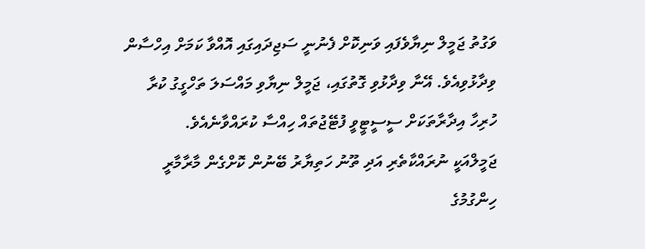ވަގުތު ޖަމީލް ނިޔާވެފައި ވަނިކޮށް ފެނުނީ ސަޖިދައިގައި އޮއްވާ ކަމަށް އިހްސާން ވިދާޅުވިއެވެ. އޭނާ ވިދާޅުވި ގޮތުގައި، ޖަމީލް ނިޔާވި މައްސަލަ ތަހްގީގު ކުރާ ހުރިހާ އިދާރާތަކަށް ސީސީޓީވީ ފުޓޭޖުތައް ހިއްސާ ކުރައްވާނެއެވެ.
ޖަމީލްއަކީ ނުރައްކާތެރި އަދި ތޫނު ހަތިޔާރު ބޭނުން ކޮށްގެން މާރާމާރީ ހިންގުމުގެ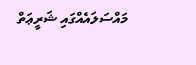މައްސަލައެއްގައި ޝަރީޢަތް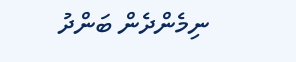ނިމެންދެން ބަންދު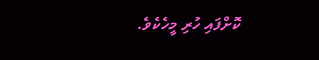ކޮށްފައި ހުރި މީހެކެވެ.